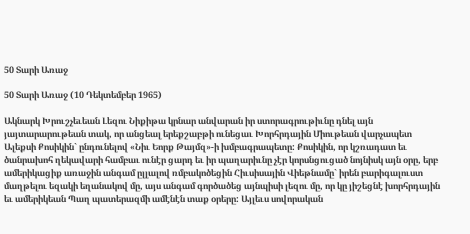50 Տարի Առաջ

50 Տարի Առաջ (10 Դեկտեմբեր 1965)

Ակնարկ Խրուշչեւեան Լեզու Նիքիթա կրնար անվարան իր ստորագրութիւնը դնել այն յայտարարութեան տակ, որ անցեալ երեքշաբթի ունեցաւ Խորհրդային Միութեան վարչապետ Ալեքսի Քոսիկին` ընդունելով «Նիւ Եորք Թայմզ»-ի խմբագրապետը: Քոսիկին, որ կշռադատ եւ ծանրախոհ ղեկավարի համբաւ ունէր ցարդ եւ իր պաղարիւնը չէր կորսնցուցած նոյնիսկ այն օրը, երբ ամերիկացիք առաջին անգամ ըլլալով ռմբակոծեցին Հիւսիսային Վիեթնամը` իրեն բարիգալուստ մաղթելու եզակի եղանակով մը, այս անգամ գործածեց այնպիսի լեզու մը, որ կը յիշեցնէ խորհրդային եւ ամերիկեան Պաղ պատերազմի ամէնէն տաք օրերը: Այլեւս սովորական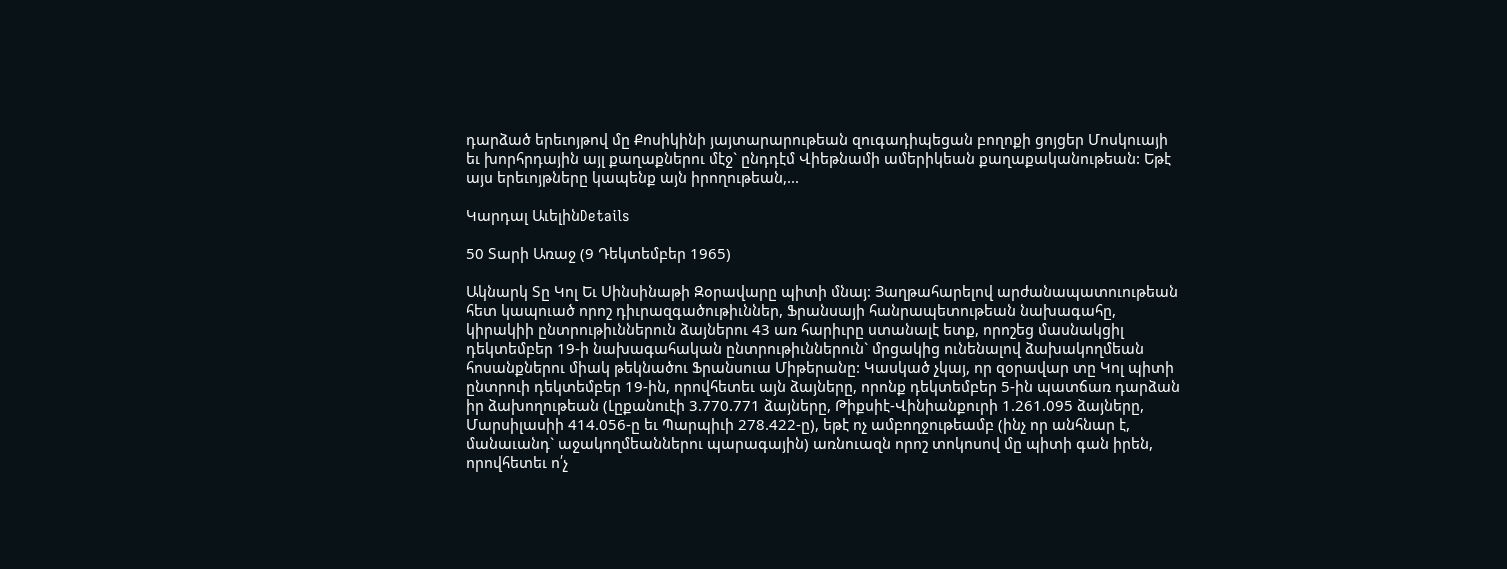դարձած երեւոյթով մը Քոսիկինի յայտարարութեան զուգադիպեցան բողոքի ցոյցեր Մոսկուայի եւ խորհրդային այլ քաղաքներու մէջ` ընդդէմ Վիեթնամի ամերիկեան քաղաքականութեան: Եթէ այս երեւոյթները կապենք այն իրողութեան,...

Կարդալ ԱւելինDetails

50 Տարի Առաջ (9 Դեկտեմբեր 1965)

Ակնարկ Տը Կոլ Եւ Սինսինաթի Զօրավարը պիտի մնայ: Յաղթահարելով արժանապատուութեան հետ կապուած որոշ դիւրազգածութիւններ, Ֆրանսայի հանրապետութեան նախագահը, կիրակիի ընտրութիւններուն ձայներու 43 առ հարիւրը ստանալէ ետք, որոշեց մասնակցիլ դեկտեմբեր 19-ի նախագահական ընտրութիւններուն` մրցակից ունենալով ձախակողմեան հոսանքներու միակ թեկնածու Ֆրանսուա Միթերանը: Կասկած չկայ, որ զօրավար տը Կոլ պիտի ընտրուի դեկտեմբեր 19-ին, որովհետեւ այն ձայները, որոնք դեկտեմբեր 5-ին պատճառ դարձան իր ձախողութեան (Լըքանուէի 3.770.771 ձայները, Թիքսիէ-Վինիանքուրի 1.261.095 ձայները, Մարսիլասիի 414.056-ը եւ Պարպիւի 278.422-ը), եթէ ոչ ամբողջութեամբ (ինչ որ անհնար է, մանաւանդ` աջակողմեաններու պարագային) առնուազն որոշ տոկոսով մը պիտի գան իրեն, որովհետեւ ո՛չ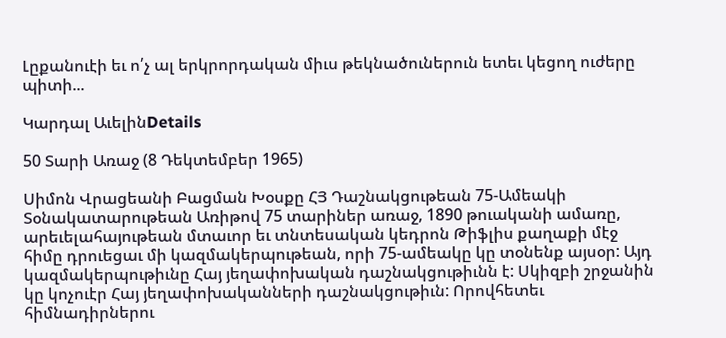Լըքանուէի եւ ո՛չ ալ երկրորդական միւս թեկնածուներուն ետեւ կեցող ուժերը պիտի...

Կարդալ ԱւելինDetails

50 Տարի Առաջ (8 Դեկտեմբեր 1965)

Սիմոն Վրացեանի Բացման Խօսքը ՀՅ Դաշնակցութեան 75-Ամեակի Տօնակատարութեան Առիթով 75 տարիներ առաջ, 1890 թուականի ամառը, արեւելահայութեան մտաւոր եւ տնտեսական կեդրոն Թիֆլիս քաղաքի մէջ հիմը դրուեցաւ մի կազմակերպութեան, որի 75-ամեակը կը տօնենք այսօր: Այդ կազմակերպութիւնը Հայ յեղափոխական դաշնակցութիւնն է: Սկիզբի շրջանին կը կոչուէր Հայ յեղափոխականների դաշնակցութիւն: Որովհետեւ հիմնադիրներու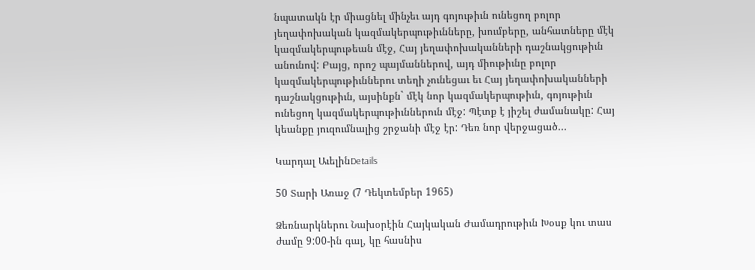նպատակն էր միացնել մինչեւ այդ գոյութիւն ունեցող բոլոր յեղափոխական կազմակերպութիւնները, խումբերը, անհատները մէկ կազմակերպութեան մէջ, Հայ յեղափոխականների դաշնակցութիւն անունով: Բայց, որոշ պայմաններով, այդ միութիւնը բոլոր կազմակերպութիւններու տեղի չունեցաւ եւ Հայ յեղափոխականների դաշնակցութիւն, այսինքն` մէկ նոր կազմակերպութիւն, գոյութիւն ունեցող կազմակերպութիւններուն մէջ: Պէտք է յիշել ժամանակը: Հայ կեանքը յուզումնալից շրջանի մէջ էր: Դեռ նոր վերջացած...

Կարդալ ԱւելինDetails

50 Տարի Առաջ (7 Դեկտեմբեր 1965)

Ձեռնարկներու Նախօրէին Հայկական Ժամադրութիւն Խօսք կու տաս ժամը 9:00-ին գալ, կը հասնիս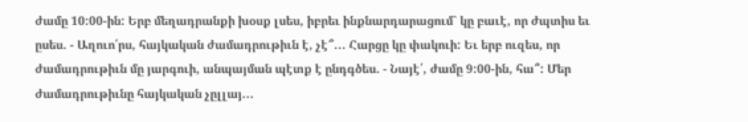ժամը 10:00-ին: Երբ մեղադրանքի խօսք լսես, իբրեւ ինքնարդարացում` կը բաւէ, որ ժպտիս եւ ըսես. - Աղուո՛րս, հայկական ժամադրութիւն է, չէ՞... Հարցը կը փակուի: Եւ երբ ուզես, որ ժամադրութիւն մը յարգուի, անպայման պէտք է ընդգծես. - Նայէ՛, ժամը 9:00-ին, հա՞: Մեր ժամադրութիւնը հայկական չըլլայ...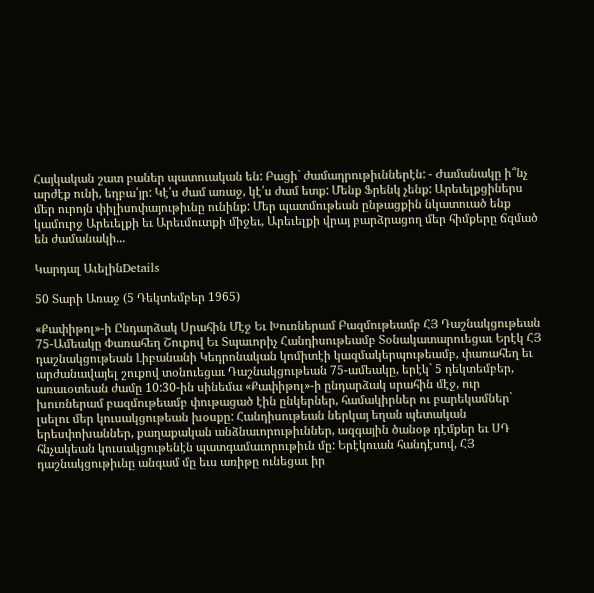Հայկական շատ բաներ պատուական են: Բացի` ժամադրութիւններէն: - Ժամանակը ի՞նչ արժէք ունի, եղբա՛յր: Կէ՛ս ժամ առաջ, կէ՛ս ժամ ետք: Մենք Ֆրենկ չենք: Արեւելքցիներս մեր ուրոյն փիլիսոփայութիւնը ունինք: Մեր պատմութեան ընթացքին նկատուած ենք կամուրջ Արեւելքի եւ Արեւմուտքի միջեւ, Արեւելքի վրայ բարձրացող մեր հիմքերը ճզմած են ժամանակի...

Կարդալ ԱւելինDetails

50 Տարի Առաջ (5 Դեկտեմբեր 1965)

«Քափիթոլ»-ի Ընդարձակ Սրահին Մէջ Եւ Խուռներամ Բազմութեամբ ՀՅ Դաշնակցութեան 75-Ամեակը Փառահեղ Շուքով Եւ Տպաւորիչ Հանդիսութեամբ Տօնակատարուեցաւ Երէկ ՀՅ դաշնակցութեան Լիբանանի Կեդրոնական կոմիտէի կազմակերպութեամբ, փառահեղ եւ արժանավայել շուքով տօնուեցաւ Դաշնակցութեան 75-ամեակը, երէկ` 5 դեկտեմբեր, առաւօտեան ժամը 10:30-ին սինեմա «Քափիթոլ»-ի ընդարձակ սրահին մէջ, ուր խուռներամ բազմութեամբ փութացած էին ընկերներ, համակիրներ ու բարեկամներ` լսելու մեր կուսակցութեան խօսքը: Հանդիսութեան ներկայ եղան պետական երեսփոխաններ, քաղաքական անձնաւորութիւններ, ազգային ծանօթ դէմքեր եւ ՍԴ հնչակեան կուսակցութենէն պատգամաւորութիւն մը: Երէկուան հանդէսով, ՀՅ դաշնակցութիւնը անգամ մը եւս առիթը ունեցաւ իր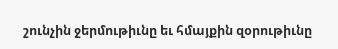շունչին ջերմութիւնը եւ հմայքին զօրութիւնը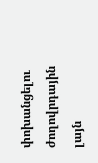փոխանցելու ժողովրդային լայն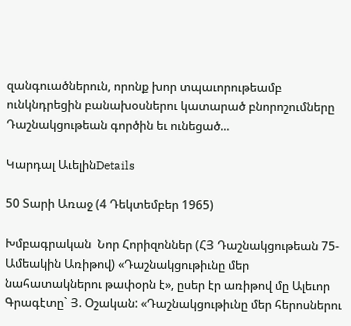զանգուածներուն, որոնք խոր տպաւորութեամբ ունկնդրեցին բանախօսներու կատարած բնորոշումները Դաշնակցութեան գործին եւ ունեցած...

Կարդալ ԱւելինDetails

50 Տարի Առաջ (4 Դեկտեմբեր 1965)

Խմբագրական  Նոր Հորիզոններ (ՀՅ Դաշնակցութեան 75-Ամեակին Առիթով) «Դաշնակցութիւնը մեր նահատակներու թափօրն է», ըսեր էր առիթով մը Ալեւոր Գրագէտը` Յ. Օշական: «Դաշնակցութիւնը մեր հերոսներու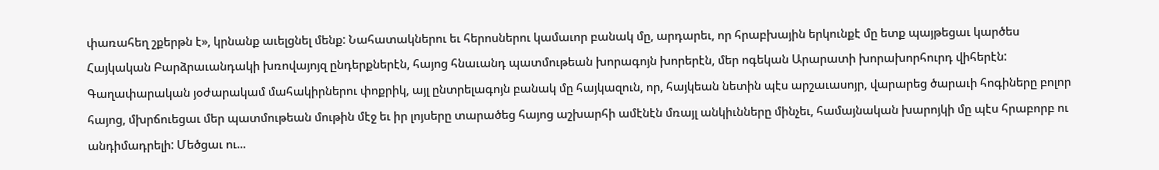փառահեղ շքերթն է», կրնանք աւելցնել մենք: Նահատակներու եւ հերոսներու կամաւոր բանակ մը, արդարեւ, որ հրաբխային երկունքէ մը ետք պայթեցաւ կարծես Հայկական Բարձրաւանդակի խռովայոյզ ընդերքներէն, հայոց հնաւանդ պատմութեան խորագոյն խորերէն, մեր ոգեկան Արարատի խորախորհուրդ վիհերէն: Գաղափարական յօժարակամ մահակիրներու փոքրիկ, այլ ընտրելագոյն բանակ մը հայկազուն, որ, հայկեան նետին պէս արշաւասոյր, վարարեց ծարաւի հոգիները բոլոր հայոց, մխրճուեցաւ մեր պատմութեան մութին մէջ եւ իր լոյսերը տարածեց հայոց աշխարհի ամէնէն մռայլ անկիւնները մինչեւ, համայնական խարոյկի մը պէս հրաբորբ ու անդիմադրելի: Մեծցաւ ու...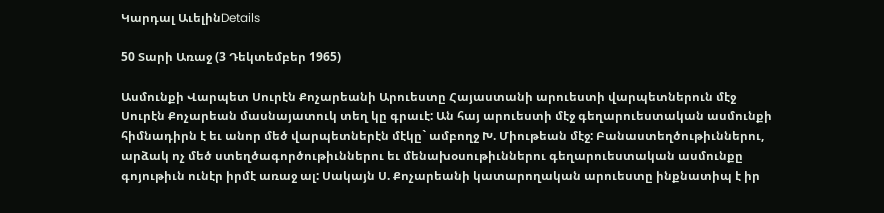Կարդալ ԱւելինDetails

50 Տարի Առաջ (3 Դեկտեմբեր 1965)

Ասմունքի Վարպետ Սուրէն Քոչարեանի Արուեստը Հայաստանի արուեստի վարպետներուն մէջ Սուրէն Քոչարեան մասնայատուկ տեղ կը գրաւէ: Ան հայ արուեստի մէջ գեղարուեստական ասմունքի հիմնադիրն է եւ անոր մեծ վարպետներէն մէկը` ամբողջ Խ. Միութեան մէջ: Բանաստեղծութիւններու, արձակ ոչ մեծ ստեղծագործութիւններու եւ մենախօսութիւններու գեղարուեստական ասմունքը գոյութիւն ունէր իրմէ առաջ ալ: Սակայն Ս. Քոչարեանի կատարողական արուեստը ինքնատիպ է իր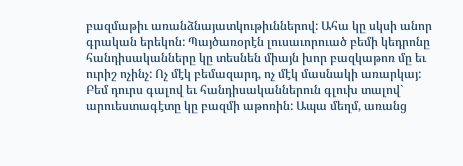բազմաթիւ առանձնայատկութիւններով: Ահա կը սկսի անոր գրական երեկոն: Պայծառօրէն լուսաւորուած բեմի կեդրոնը հանդիսականները կը տեսնեն միայն խոր բազկաթոռ մը եւ ուրիշ ոչինչ: Ոչ մէկ բեմազարդ, ոչ մէկ մասնակի առարկայ: Բեմ դուրս գալով եւ հանդիսականներուն գլուխ տալով` արուեստագէտը կը բազմի աթոռին: Ապա մեղմ, առանց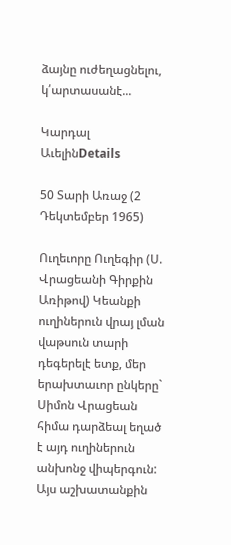ձայնը ուժեղացնելու, կ՛արտասանէ...

Կարդալ ԱւելինDetails

50 Տարի Առաջ (2 Դեկտեմբեր 1965)

Ուղեւորը Ուղեգիր (Ս. Վրացեանի Գիրքին Առիթով) Կեանքի ուղիներուն վրայ լման վաթսուն տարի դեգերելէ ետք, մեր երախտաւոր ընկերը` Սիմոն Վրացեան հիմա դարձեալ եղած է այդ ուղիներուն անխոնջ վիպերգուն: Այս աշխատանքին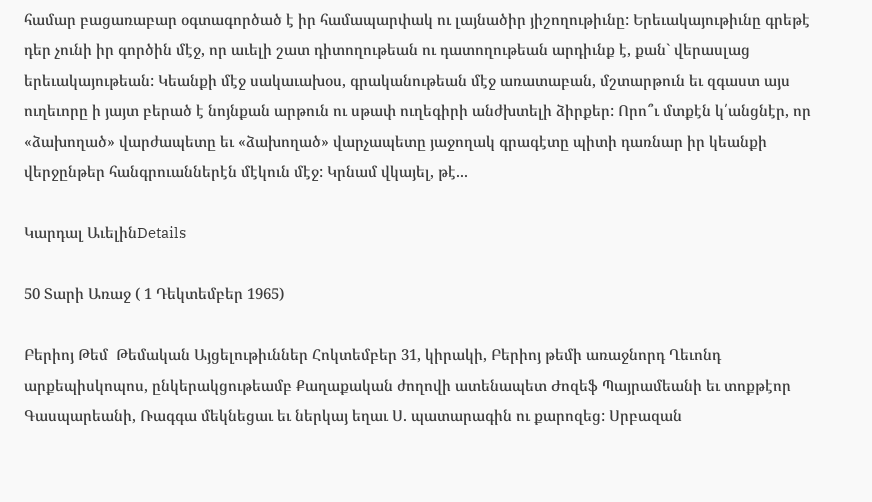համար բացառաբար օգտագործած է իր համապարփակ ու լայնածիր յիշողութիւնը: Երեւակայութիւնը գրեթէ դեր չունի իր գործին մէջ, որ աւելի շատ դիտողութեան ու դատողութեան արդիւնք է, քան` վերասլաց երեւակայութեան: Կեանքի մէջ սակաւախօս, գրականութեան մէջ առատաբան, մշտարթուն եւ զգաստ այս ուղեւորը ի յայտ բերած է նոյնքան արթուն ու սթափ ուղեգիրի անժխտելի ձիրքեր: Որո՞ւ մտքէն կ՛անցնէր, որ «ձախողած» վարժապետը եւ «ձախողած» վարչապետը յաջողակ գրագէտը պիտի դառնար իր կեանքի վերջընթեր հանգրուաններէն մէկուն մէջ: Կրնամ վկայել, թէ...

Կարդալ ԱւելինDetails

50 Տարի Առաջ ( 1 Դեկտեմբեր 1965)

Բերիոյ Թեմ  Թեմական Այցելութիւններ Հոկտեմբեր 31, կիրակի, Բերիոյ թեմի առաջնորդ Ղեւոնդ արքեպիսկոպոս, ընկերակցութեամբ Քաղաքական ժողովի ատենապետ Ժոզեֆ Պայրամեանի եւ տոքթէոր Գասպարեանի, Ռագգա մեկնեցաւ եւ ներկայ եղաւ Ս. պատարագին ու քարոզեց: Սրբազան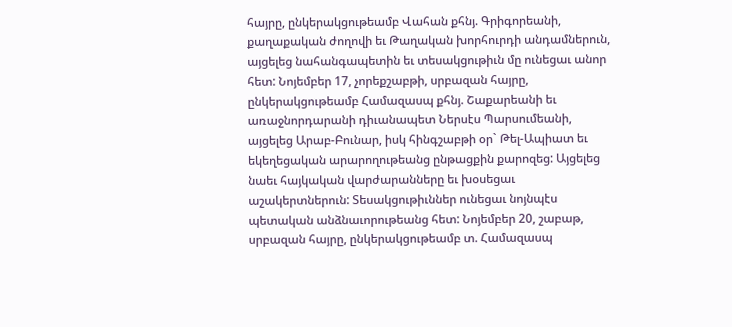հայրը, ընկերակցութեամբ Վահան քհնյ. Գրիգորեանի, քաղաքական ժողովի եւ Թաղական խորհուրդի անդամներուն, այցելեց նահանգապետին եւ տեսակցութիւն մը ունեցաւ անոր հետ: Նոյեմբեր 17, չորեքշաբթի, սրբազան հայրը, ընկերակցութեամբ Համազասպ քհնյ. Շաքարեանի եւ առաջնորդարանի դիւանապետ Ներսէս Պարսումեանի, այցելեց Արաբ-Բունար, իսկ հինգշաբթի օր` Թել-Ապիատ եւ եկեղեցական արարողութեանց ընթացքին քարոզեց: Այցելեց նաեւ հայկական վարժարանները եւ խօսեցաւ աշակերտներուն: Տեսակցութիւններ ունեցաւ նոյնպէս պետական անձնաւորութեանց հետ: Նոյեմբեր 20, շաբաթ, սրբազան հայրը, ընկերակցութեամբ տ. Համազասպ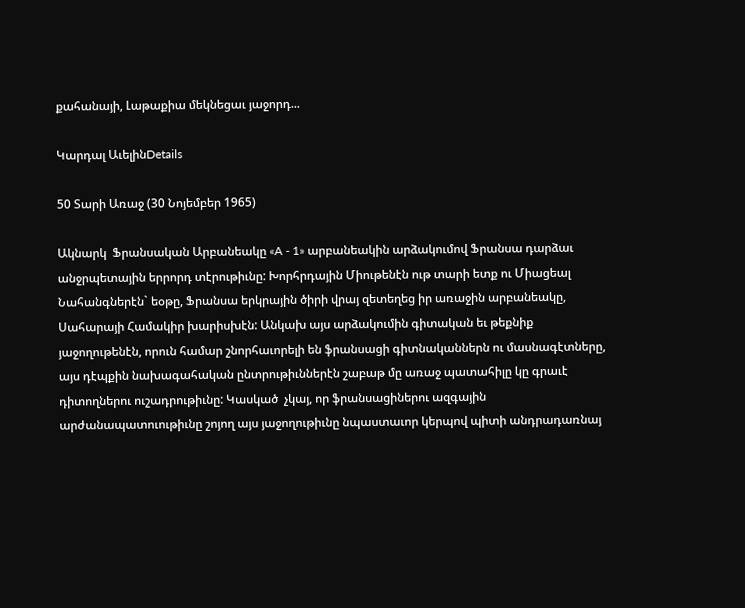քահանայի, Լաթաքիա մեկնեցաւ յաջորդ...

Կարդալ ԱւելինDetails

50 Տարի Առաջ (30 Նոյեմբեր 1965)

Ակնարկ  Ֆրանսական Արբանեակը «A - 1» արբանեակին արձակումով Ֆրանսա դարձաւ անջրպետային երրորդ տէրութիւնը: Խորհրդային Միութենէն ութ տարի ետք ու Միացեալ Նահանգներէն` եօթը, Ֆրանսա երկրային ծիրի վրայ զետեղեց իր առաջին արբանեակը, Սահարայի Համակիր խարիսխէն: Անկախ այս արձակումին գիտական եւ թեքնիք յաջողութենէն, որուն համար շնորհաւորելի են ֆրանսացի գիտնականներն ու մասնագէտները, այս դէպքին նախագահական ընտրութիւններէն շաբաթ մը առաջ պատահիլը կը գրաւէ դիտողներու ուշադրութիւնը: Կասկած  չկայ, որ ֆրանսացիներու ազգային արժանապատուութիւնը շոյող այս յաջողութիւնը նպաստաւոր կերպով պիտի անդրադառնայ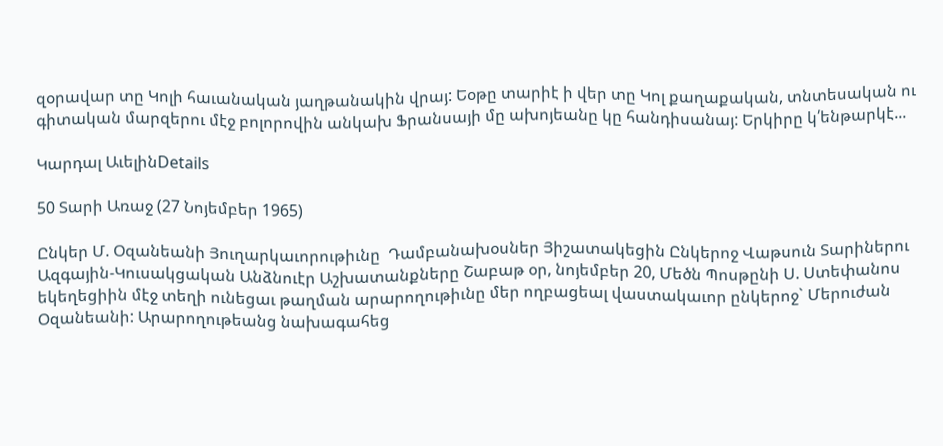զօրավար տը Կոլի հաւանական յաղթանակին վրայ: Եօթը տարիէ ի վեր տը Կոլ քաղաքական, տնտեսական ու գիտական մարզերու մէջ բոլորովին անկախ Ֆրանսայի մը ախոյեանը կը հանդիսանայ: Երկիրը կ՛ենթարկէ...

Կարդալ ԱւելինDetails

50 Տարի Առաջ (27 Նոյեմբեր 1965)

Ընկեր Մ. Օզանեանի Յուղարկաւորութիւնը  Դամբանախօսներ Յիշատակեցին Ընկերոջ Վաթսուն Տարիներու Ազգային-Կուսակցական Անձնուէր Աշխատանքները Շաբաթ օր, նոյեմբեր 20, Մեծն Պոսթընի Ս. Ստեփանոս եկեղեցիին մէջ տեղի ունեցաւ թաղման արարողութիւնը մեր ողբացեալ վաստակաւոր ընկերոջ` Մերուժան Օզանեանի: Արարողութեանց նախագահեց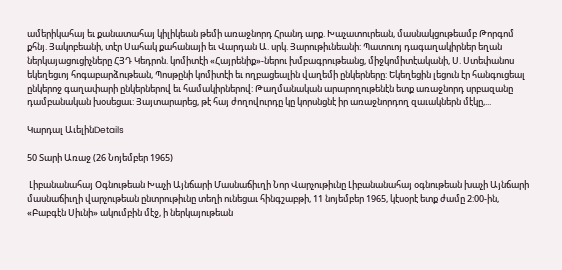ամերիկահայ եւ քանատահայ կիլիկեան թեմի առաջնորդ Հրանդ արք. Խաչատուրեան, մասնակցութեամբ Թորգոմ քհնյ. Յակոբեանի, տէր Սահակ քահանայի եւ Վարդան Ա. սրկ. Յարութիւնեանի: Պատուոյ դագաղակիրներ եղան ներկայացուցիչները ՀՅԴ Կեդրոն. կոմիտէի «Հայրենիք»-ներու խմբագրութեանց, միջկոմիտէականի, Ս. Ստեփանոս եկեղեցւոյ հոգաբարձութեան, Պոսթընի կոմիտէի եւ ողբացեալին վաղեմի ընկերները: Եկեղեցին լեցուն էր հանգուցեալ ընկերոջ գաղափարի ընկերներով եւ համակիրներով: Թաղմանական արարողութենէն ետք առաջնորդ սրբազանը դամբանական խօսեցաւ: Յայտարարեց, թէ հայ ժողովուրդը կը կորսնցնէ իր առաջնորդող զաւակներն մէկը,...

Կարդալ ԱւելինDetails

50 Տարի Առաջ (26 Նոյեմբեր 1965)

 Լիբանանահայ Օգնութեան Խաչի Այնճարի Մասնաճիւղի Նոր Վարչութիւնը Լիբանանահայ օգնութեան խաչի Այնճարի մասնաճիւղի վարչութեան ընտրութիւնը տեղի ունեցաւ հինգշաբթի, 11 նոյեմբեր 1965, կէսօրէ ետք ժամը 2:00-ին, «Բաբգէն Սիւնի» ակումբին մէջ, ի ներկայութեան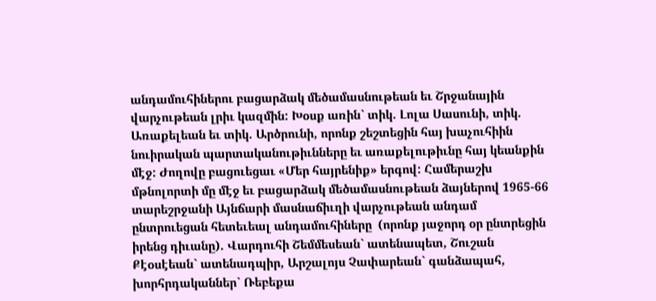անդամուհիներու բացարձակ մեծամասնութեան եւ Շրջանային վարչութեան լրիւ կազմին: Խօսք առին` տիկ. Լոլա Սասունի, տիկ. Առաքելեան եւ տիկ. Արծրունի, որոնք շեշտեցին հայ խաչուհիին նուիրական պարտականութիւնները եւ առաքելութիւնը հայ կեանքին մէջ: Ժողովը բացուեցաւ «Մեր հայրենիք» երգով: Համերաշխ մթնոլորտի մը մէջ եւ բացարձակ մեծամասնութեան ձայներով 1965-66 տարեշրջանի Այնճարի մասնաճիւղի վարչութեան անդամ ընտրուեցան հետեւեալ անդամուհիները  (որոնք յաջորդ օր ընտրեցին իրենց դիւանը). Վարդուհի Շեմմեսեան` ատենապետ, Շուշան Քէօսէեան` ատենադպիր, Արշալոյս Չափարեան` գանձապահ, խորհրդականներ` Ռեբեքա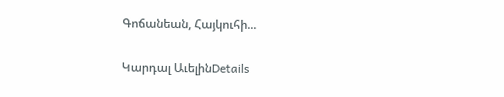Գոճանեան, Հայկուհի...

Կարդալ ԱւելինDetails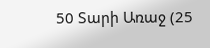50 Տարի Առաջ (25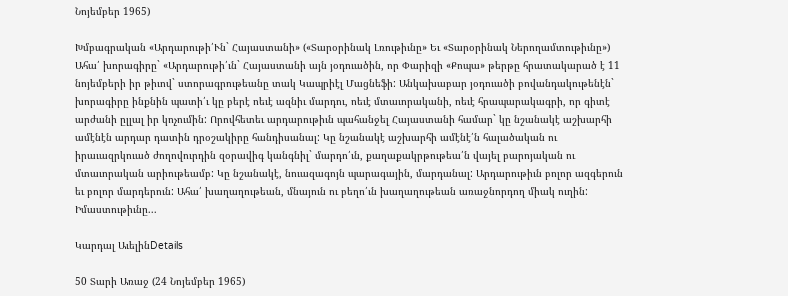Նոյեմբեր 1965)

Խմբագրական «Արդարութի՛Ւն` Հայաստանի» («Տարօրինակ Լռութիւնը» Եւ «Տարօրինակ Ներողամտութիւնը») Ահա՛ խորագիրը` «Արդարութի՛ւն` Հայաստանի այն յօդուածին, որ Փարիզի «Քոպա» թերթը հրատակարած է 11 նոյեմբերի իր թիւով` ստորագրութեանը տակ Կապրիէլ Մացնեֆի: Անկախաբար յօդուածի բովանդակութենէն` խորագիրը ինքնին պատի՛ւ կը բերէ ոեւէ ազնիւ մարդու, ոեւէ մտաւորականի, ոեւէ հրապարակագրի, որ գիտէ արժանի ըլլալ իր կոչումին: Որովհետեւ արդարութիւն պահանջել Հայաստանի համար` կը նշանակէ աշխարհի ամէնէն արդար դատին դրօշակիրը հանդիսանալ: Կը նշանակէ աշխարհի ամէնէ՛ն հալածական ու իրաւազրկուած ժողովուրդին զօրավիգ կանգնիլ` մարդո՛ւն, քաղաքակրթութեա՛ն վայել բարոյական ու մտաւորական արիութեամբ: Կը նշանակէ, նուազագոյն պարագային, մարդանալ: Արդարութիւն բոլոր ազգերուն եւ բոլոր մարդերուն: Ահա՛ խաղաղութեան, մնայուն ու բեղո՛ւն խաղաղութեան առաջնորդող միակ ուղին: Իմաստութիւնը...

Կարդալ ԱւելինDetails

50 Տարի Առաջ (24 Նոյեմբեր 1965)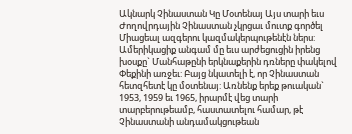Ակնարկ Չինաստան Կը Մօտենայ Այս տարի եւս Ժողովրդային Չինաստան չկրցաւ մուտք գործել Միացեալ ազգերու կազմակերպութենէն ներս: Ամերիկացիք անգամ մը եւս արժեցուցին իրենց խօսքը` Մանհաթընի երկնաքերին դռները փակելով Փեքինի առջեւ: Բայց նկատելի է, որ Չինաստան հետզհետէ կը մօտենայ: Առնենք երեք թուական` 1953, 1959 եւ 1965, իրարմէ վեց տարի տարբերութեամբ, հաստատելու համար, թէ Չինաստանի անդամակցութեան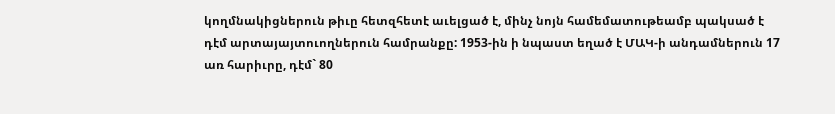կողմնակիցներուն թիւը հետզհետէ աւելցած է, մինչ նոյն համեմատութեամբ պակսած է դէմ արտայայտուողներուն համրանքը: 1953-ին ի նպաստ եղած է ՄԱԿ-ի անդամներուն 17 առ հարիւրը, դէմ` 80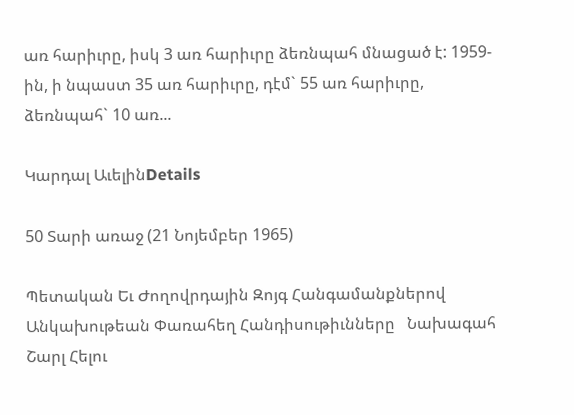առ հարիւրը, իսկ 3 առ հարիւրը ձեռնպահ մնացած է: 1959-ին, ի նպաստ 35 առ հարիւրը, դէմ` 55 առ հարիւրը, ձեռնպահ` 10 առ...

Կարդալ ԱւելինDetails

50 Տարի առաջ (21 Նոյեմբեր 1965)

Պետական Եւ Ժողովրդային Զոյգ Հանգամանքներով  Անկախութեան Փառահեղ Հանդիսութիւնները   Նախագահ Շարլ Հելու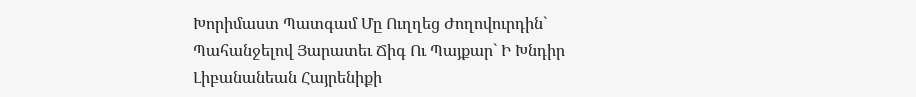Խորիմաստ Պատգամ Մը Ուղղեց Ժողովուրդին` Պահանջելով Յարատեւ Ճիգ Ու Պայքար` Ի Խնդիր Լիբանանեան Հայրենիքի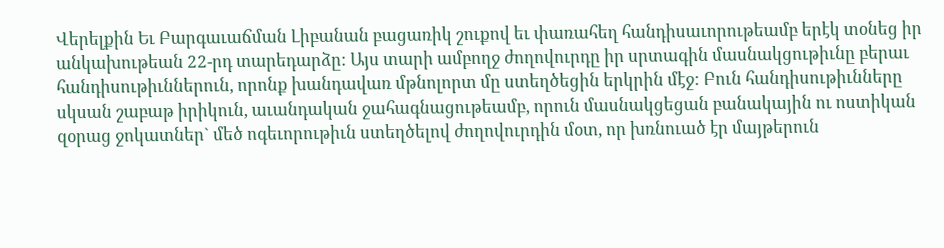Վերելքին Եւ Բարգաւաճման Լիբանան բացառիկ շուքով եւ փառահեղ հանդիսաւորութեամբ երէկ տօնեց իր անկախութեան 22-րդ տարեդարձը: Այս տարի ամբողջ ժողովուրդը իր սրտագին մասնակցութիւնը բերաւ հանդիսութիւններուն, որոնք խանդավառ մթնոլորտ մը ստեղծեցին երկրին մէջ: Բուն հանդիսութիւնները սկսան շաբաթ իրիկուն, աւանդական ջահագնացութեամբ, որուն մասնակցեցան բանակային ու ոստիկան զօրաց ջոկատներ` մեծ ոգեւորութիւն ստեղծելով ժողովուրդին մօտ, որ խռնուած էր մայթերուն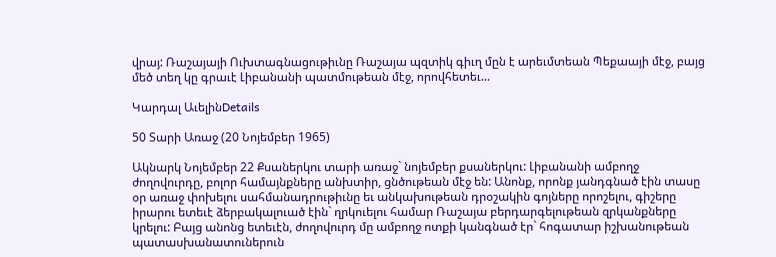վրայ: Ռաշայայի Ուխտագնացութիւնը Ռաշայա պզտիկ գիւղ մըն է արեւմտեան Պեքաայի մէջ, բայց մեծ տեղ կը գրաւէ Լիբանանի պատմութեան մէջ, որովհետեւ...

Կարդալ ԱւելինDetails

50 Տարի Առաջ (20 Նոյեմբեր 1965)

Ակնարկ Նոյեմբեր 22 Քսաներկու տարի առաջ` նոյեմբեր քսաներկու: Լիբանանի ամբողջ ժողովուրդը, բոլոր համայնքները անխտիր, ցնծութեան մէջ են: Անոնք, որոնք յանդգնած էին տասը օր առաջ փոխելու սահմանադրութիւնը եւ անկախութեան դրօշակին գոյները որոշելու, գիշերը իրարու ետեւէ ձերբակալուած էին` ղրկուելու համար Ռաշայա բերդարգելութեան զրկանքները կրելու: Բայց անոնց ետեւէն, ժողովուրդ մը ամբողջ ոտքի կանգնած էր` հոգատար իշխանութեան պատասխանատուներուն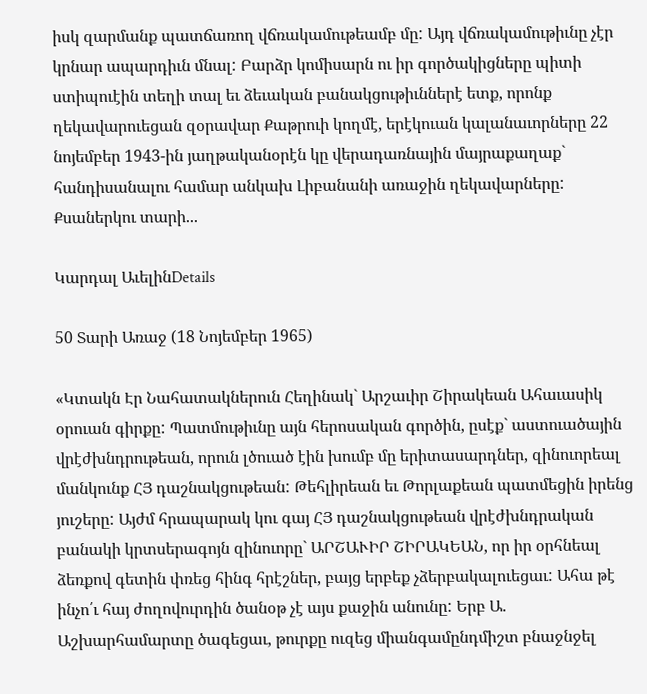իսկ զարմանք պատճառող վճռակամութեամբ մը: Այդ վճռակամութիւնը չէր կրնար ապարդիւն մնալ: Բարձր կոմիսարն ու իր գործակիցները պիտի ստիպուէին տեղի տալ եւ ձեւական բանակցութիւններէ ետք, որոնք ղեկավարուեցան զօրավար Քաթրուի կողմէ, երէկուան կալանաւորները 22 նոյեմբեր 1943-ին յաղթականօրէն կը վերադառնային մայրաքաղաք` հանդիսանալու համար անկախ Լիբանանի առաջին ղեկավարները: Քսաներկու տարի...

Կարդալ ԱւելինDetails

50 Տարի Առաջ (18 Նոյեմբեր 1965)

«Կտակն Էր Նահատակներուն Հեղինակ` Արշաւիր Շիրակեան Ահաւասիկ օրուան գիրքը: Պատմութիւնը այն հերոսական գործին, ըսէք` աստուածային վրէժխնդրութեան, որուն լծուած էին խումբ մը երիտասարդներ, զինուորեալ մանկունք ՀՅ դաշնակցութեան: Թեհլիրեան եւ Թորլաքեան պատմեցին իրենց յուշերը: Այժմ հրապարակ կու գայ ՀՅ դաշնակցութեան վրէժխնդրական բանակի կրտսերագոյն զինուորը` ԱՐՇԱՒԻՐ ՇԻՐԱԿԵԱՆ, որ իր օրհնեալ ձեռքով գետին փռեց հինգ հրէշներ, բայց երբեք չձերբակալուեցաւ: Ահա թէ ինչո՛ւ հայ ժողովուրդին ծանօթ չէ այս քաջին անունը: Երբ Ա. Աշխարհամարտը ծագեցաւ, թուրքը ուզեց միանգամընդմիշտ բնաջնջել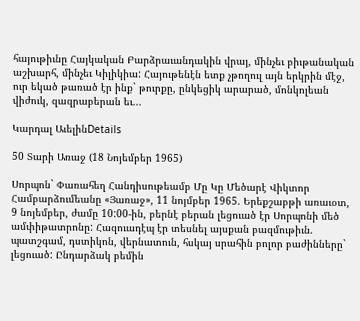հայութիւնը Հայկական Բարձրաւանդակին վրայ, մինչեւ բիւթանական աշխարհ, մինչեւ Կիլիկիա: Հայութենէն ետք չթողուլ այն երկրին մէջ, ուր եկած թառած էր ինք` թուրքը, ընկեցիկ արարած, մոնկոլեան վիժուկ, զազրաբերան եւ...

Կարդալ ԱւելինDetails

50 Տարի Առաջ (18 Նոյեմբեր 1965)

Սորպոն` Փառահեղ Հանդիսութեամբ Մը Կը Մեծարէ Վիկտոր Համբարձումեանը «Յառաջ», 11 նոյմբեր 1965. Երեքշաբթի առաւօտ, 9 նոյեմբեր, ժամը 10:00-ին, բերնէ բերան լեցուած էր Սորպոնի մեծ ամփիթատրոնը: Հազուադէպ էր տեսնել այսքան բազմութիւն. պատշգամ, դստիկոն, վերնատուն, հսկայ սրահին բոլոր բաժինները` լեցուած: Ընդարձակ բեմին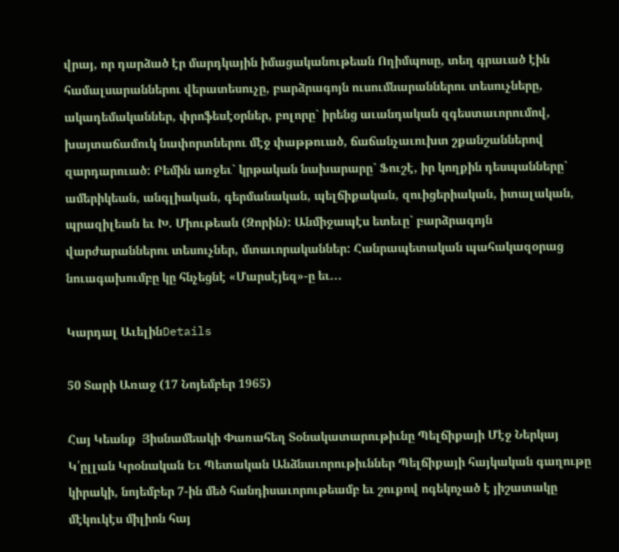վրայ, որ դարձած էր մարդկային իմացականութեան Ողիմպոսը, տեղ գրաւած էին համալսարաններու վերատեսուչը, բարձրագոյն ուսումնարաններու տեսուչները, ակադեմականներ, փրոֆեսէօրներ, բոլորը` իրենց աւանդական զգեստաւորումով, խայտաճամուկ նափորտներու մէջ փաթթուած, ճաճանչաւուխտ շքանշաններով զարդարուած: Բեմին առջեւ` կրթական նախարարը` Ֆուշէ, իր կողքին դեսպանները` ամերիկեան, անգլիական, գերմանական, պելճիքական, զուիցերիական, իտալական, պրազիլեան եւ Խ. Միութեան (Զորին): Անմիջապէս ետեւը` բարձրագոյն վարժարաններու տեսուչներ, մտաւորականներ: Հանրապետական պահակազօրաց նուագախումբը կը հնչեցնէ «Մարսէյեզ»-ը եւ...

Կարդալ ԱւելինDetails

50 Տարի Առաջ (17 Նոյեմբեր 1965)

Հայ Կեանք  Յիսնամեակի Փառահեղ Տօնակատարութիւնը Պելճիքայի Մէջ Ներկայ Կ՛ըլլան Կրօնական Եւ Պետական Անձնաւորութիւններ Պելճիքայի հայկական գաղութը կիրակի, նոյեմբեր 7-ին մեծ հանդիսաւորութեամբ եւ շուքով ոգեկոչած է յիշատակը մէկուկէս միլիոն հայ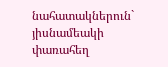նահատակներուն` յիսնամեակի փառահեղ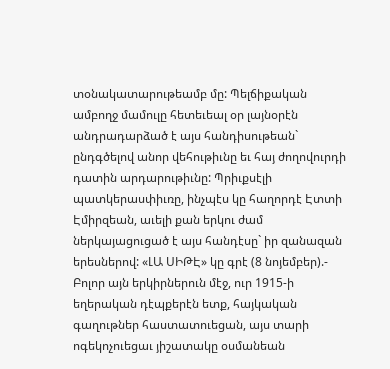տօնակատարութեամբ մը: Պելճիքական ամբողջ մամուլը հետեւեալ օր լայնօրէն անդրադարձած է այս հանդիսութեան` ընդգծելով անոր վեհութիւնը եւ հայ ժողովուրդի դատին արդարութիւնը: Պրիւքսէլի պատկերասփիւռը, ինչպէս կը հաղորդէ Էտտի Էմիրզեան, աւելի քան երկու ժամ ներկայացուցած է այս հանդէսը` իր զանազան  երեսներով: «ԼԱ ՍԻԹԷ» կը գրէ (8 նոյեմբեր).- Բոլոր այն երկիրներուն մէջ, ուր 1915-ի եղերական դէպքերէն ետք, հայկական գաղութներ հաստատուեցան, այս տարի ոգեկոչուեցաւ յիշատակը օսմանեան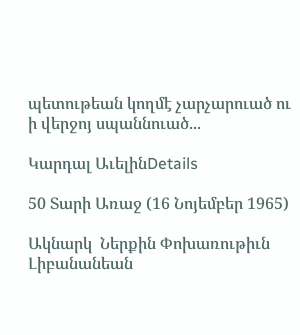պետութեան կողմէ չարչարուած ու ի վերջոյ սպաննուած...

Կարդալ ԱւելինDetails

50 Տարի Առաջ (16 Նոյեմբեր 1965)

Ակնարկ  Ներքին Փոխառութիւն Լիբանանեան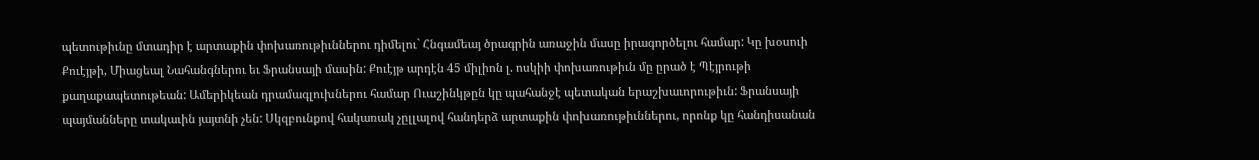պետութիւնը մտադիր է արտաքին փոխառութիւններու դիմելու` Հնգամեայ ծրագրին առաջին մասը իրագործելու համար: Կը խօսուի Քուէյթի, Միացեալ Նահանգներու եւ Ֆրանսայի մասին: Քուէյթ արդէն 45 միլիոն լ. ոսկիի փոխառութիւն մը ըրած է Պէյրութի քաղաքապետութեան: Ամերիկեան դրամագլուխներու համար Ուաշինկթըն կը պահանջէ պետական երաշխաւորութիւն: Ֆրանսայի պայմանները տակաւին յայտնի չեն: Սկզբունքով հակառակ չըլլալով հանդերձ արտաքին փոխառութիւններու, որոնք կը հանդիսանան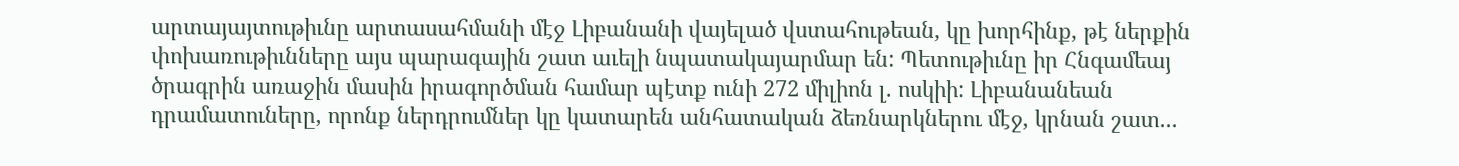արտայայտութիւնը արտասահմանի մէջ Լիբանանի վայելած վստահութեան, կը խորհինք, թէ ներքին փոխառութիւնները այս պարագային շատ աւելի նպատակայարմար են: Պետութիւնը իր Հնգամեայ ծրագրին առաջին մասին իրագործման համար պէտք ունի 272 միլիոն լ. ոսկիի: Լիբանանեան դրամատուները, որոնք ներդրումներ կը կատարեն անհատական ձեռնարկներու մէջ, կրնան շատ...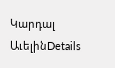Կարդալ ԱւելինDetails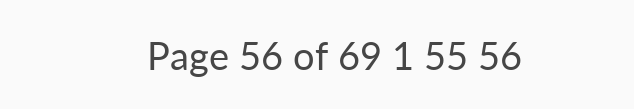Page 56 of 69 1 55 56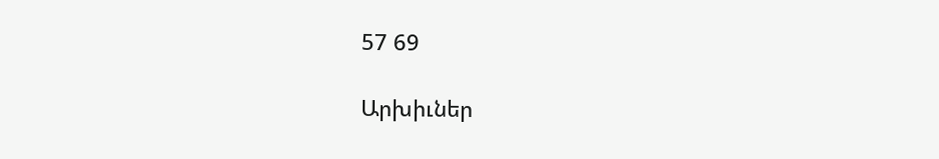57 69

Արխիւներ